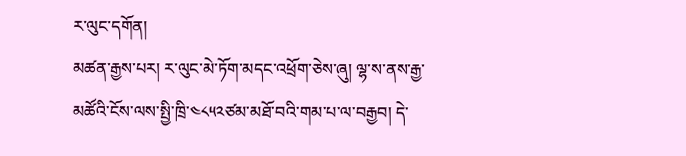ར་ལུང་དགོན།
མཚན་རྒྱས་པར། ར་ལུང་མེ་ཏོག་མདང་འཕྲོག་ཅེས་ཞུ། ལྷ་ས་ནས་རྒྱ་མཚོའི་ངོས་ལས་སྤྱི་ཁྲི་༤༨༥༢ཙམ་མཐོ་བའི་གམ་པ་ལ་བརྒྱབ། དེ་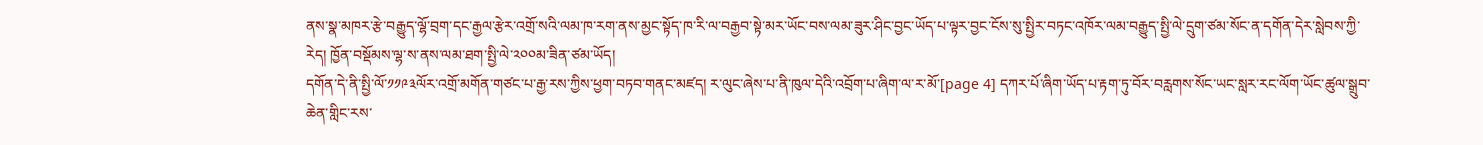ནས་སྣ་མཁར་རྩེ་བརྒྱུད་ལྷོ་བྲག་དང་རྒྱལ་རྩེར་འགྲོ་སའི་ལམ་ཁ་རག་ནས་མྱང་སྟོད་ཁ་རི་ལ་བརྒྱབ་སྟེ་མར་ཡོང་བས་ལམ་ཟུར་ཤིང་བྱང་ཡོད་པ་ལྟར་བྱང་ངོས་སུ་སྤྱིར་བཏང་འཁོར་ལམ་བརྒྱུད་སྤྱི་ལེ་དྲུག་ཙམ་སོང་ན་དགོན་དེར་སླེབས་ཀྱི་རེད། ཁྱོན་བསྡོམས་ལྷ་ས་ནས་ལམ་ཐག་སྤྱི་ལེ་༢༠༠མ་ཟིན་ཙམ་ཡོད།
དགོན་དེ་ནི་སྤྱི་ལོ་༡༡༩༣ལོར་འགྲོ་མགོན་གཙང་པ་རྒྱ་རས་ཀྱིས་ཕྱག་བཏབ་གནང་མཛད། ར་ལུང་ཞེས་པ་ནི་ཁུལ་དེའི་འབྲོག་པ་ཞིག་ལ་ར་མོ་[page 4] དཀར་པོ་ཞིག་ཡོད་པ་རྟག་ཏུ་བོར་བརླགས་སོང་ཡང་སླར་རང་ལོག་ཡོང་ཚུལ་སྒྲུབ་ཆེན་གླིང་རས་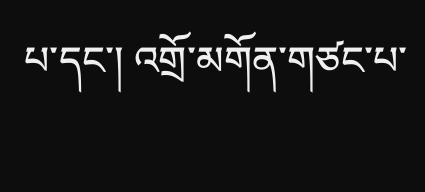པ་དང་། འགྲོ་མགོན་གཙང་པ་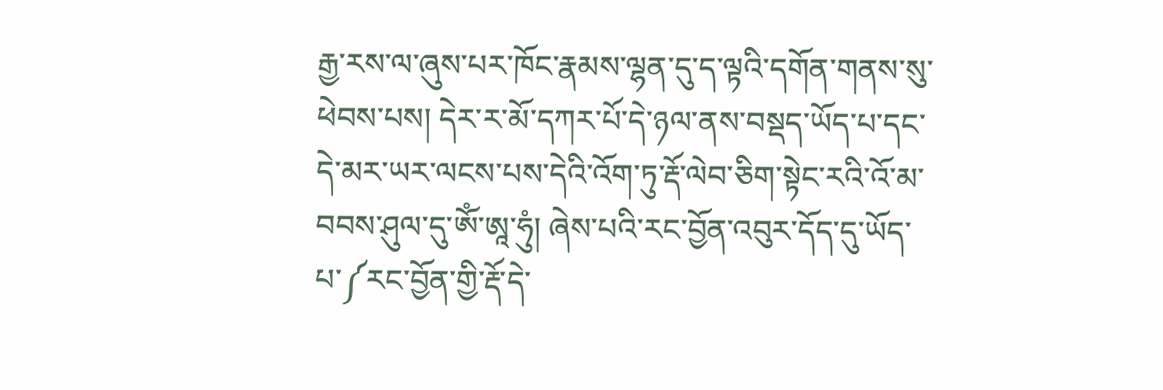རྒྱ་རས་ལ་ཞུས་པར་ཁོང་རྣམས་ལྷན་དུ་ད་ལྟའི་དགོན་གནས་སུ་ཕེབས་པས། དེར་ར་མོ་དཀར་པོ་དེ་ཉལ་ནས་བསྡད་ཡོད་པ་དང་དེ་མར་ཡར་ལངས་པས་དེའི་འོག་ཏུ་རྡོ་ལེབ་ཅིག་སྟེང་རའི་འོ་མ་བབས་ཤུལ་དུ་ཨོཾ་ཨཱ་ཧུཾ། ཞེས་པའི་རང་བྱོན་འབུར་དོད་དུ་ཡོད་པ་༼རང་བྱོན་གྱི་རྡོ་དེ་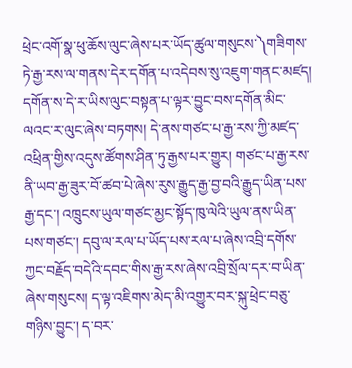ཕྲེང་འགོ་སྣ་ཕུ་ཆོས་ལུང་ཞེས་པར་ཡོད་ཚུལ་གསུངས་༽གཟིགས་ཏེ་རྒྱ་རས་ལ་གནས་དེར་དགོན་པ་འདེབས་སུ་འཇུག་གནང་མཛད། དགོན་ས་དེ་ར་ཡིས་ལུང་བསྟན་པ་ལྟར་བྱུང་བས་དགོན་མིང་ལའང་ར་ལུང་ཞེས་བཏགས། དེ་ནས་གཙང་པ་རྒྱ་རས་ཀྱི་མཛད་འཕྲིན་གྱིས་འདུས་ཚོགས་ཤིན་ཏུ་རྒྱས་པར་གྱུར། གཙང་པ་རྒྱ་རས་ནི་ཡབ་རྒྱ་ཟུར་བོ་ཚབ་པེ་ཞེས་རུས་རྒྱུད་རྒྱ་བྱ་བའི་རྒྱུད་ཡིན་པས་རྒྱ་དང་། འཁྲུངས་ཡུལ་གཙང་མྱང་སྟོད་ཁུ་ལེའི་ཡུལ་ནས་ཡིན་པས་གཙང་། དབུ་ལ་རལ་པ་ཡོད་པས་རལ་པ་ཞེས་འབྲི་དགོས་ཀྱང་བརྗོད་བདེའི་དབང་གིས་རྒྱ་རས་ཞེས་འབྲི་སྲོལ་དར་བ་ཡིན་ཞེས་གསུངས། ད་ལྟ་འཇིགས་མེད་མི་འགྱུར་བར་སྐུ་ཕྲེང་བཅུ་གཉིས་བྱུང་། ད་བར་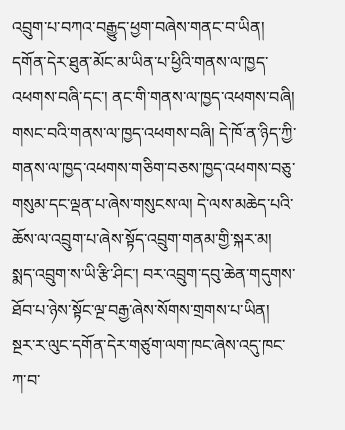འབྲུག་པ་བཀའ་བརྒྱུད་ཕྱག་བཞེས་གནང་བ་ཡིན། དགོན་དེར་ཐུན་མོང་མ་ཡིན་པ་ཕྱིའི་གནས་ལ་ཁྱད་འཕགས་བཞི་དང་། ནང་གི་གནས་ལ་ཁྱད་འཕགས་བཞི། གསང་བའི་གནས་ལ་ཁྱད་འཕགས་བཞི། དེ་ཁོ་ན་ཉིད་ཀྱི་གནས་ལ་ཁྱད་འཕགས་གཅིག་བཅས་ཁྱད་འཕགས་བཅུ་གསུམ་དང་ལྡན་པ་ཞེས་གསུངས་ལ། དེ་ལས་མཆེད་པའི་ཆོས་ལ་འབྲུག་པ་ཞེས་སྟོད་འབྲུག་གནམ་གྱི་སྐར་མ། སྨད་འབྲུག་ས་ཡི་རྩི་ཤིང་། བར་འབྲུག་དབུ་ཆེན་གདུགས་ཐོབ་པ་ཉེས་སྟོང་ལྔ་བརྒྱ་ཞེས་སོགས་གྲགས་པ་ཡིན།
སྔར་ར་ལུང་དགོན་དེར་གཙུག་ལག་ཁང་ཞེས་འདུ་ཁང་ཀ་བ་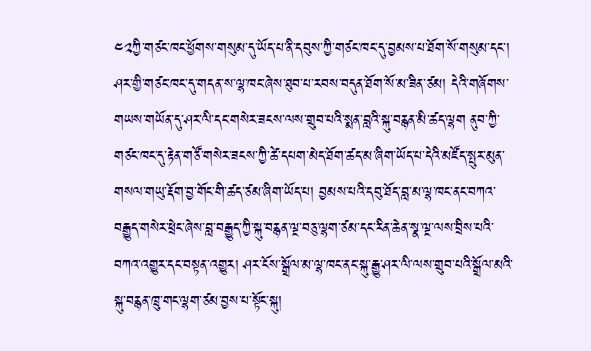༤༢ཀྱི་གཙང་ཁང་ཕྱོགས་གསུམ་དུ་ཡོད་པ་ནི་དབུས་ཀྱི་གཙང་ཁང་དུ་བྱམས་པ་ཐོག་སོ་གསུམ་དང་། ཤར་གྱི་གཙང་ཁང་དུ་གདན་ས་ལྷ་ཁང་ཞེས་ཐུབ་པ་རབས་བདུན་ཐོག་སོ་མ་ཟིན་ཙམ། དེའི་གཞོགས་གཡས་གཡོན་དུ་ཤར་ལི་དང་གསེར་ཟངས་ལས་གྲུབ་པའི་སྨན་བླའི་སྐུ་བརྙན་མི་ཚད་ལྷག ནུབ་ཀྱི་གཙང་ཁང་དུ་རྟེན་གཙོ་གསེར་ཟངས་ཀྱི་ཚེ་དཔག་མེད་ཐོག་ཚད་མ་ཞིག་ཡོད་པ་དེའི་མཛོད་སྤུར་མུན་གསལ་གཡུ་རྡོག་བྱ་གོང་གི་ཚད་ཙམ་ཞིག་ཡོད་པ། བྱམས་པའི་དབུ་ཐོད་བླ་མ་ལྷ་ཁང་ནང་བཀའ་བརྒྱུད་གསེར་ཕྲེང་ཞེས་བླ་བརྒྱུད་ཀྱི་སྐུ་བརྙན་ལྔ་བཅུ་ལྷག་ཙམ་དང་རིན་ཆེན་སྣ་ལྔ་ལས་བྲིས་པའི་བཀའ་འགྱུར་དང་བསྟན་འགྱུར། ཤར་ངོས་སྒྲོལ་མ་ལྷ་ཁང་ནང་སྐུ་རྒྱུ་ཤར་ལི་ལས་གྲུབ་པའི་སྒྲོལ་མའི་སྐུ་བརྙན་ཁྲུ་གང་ལྷག་ཙམ་བྱས་པ་སྟོང་སྐུ།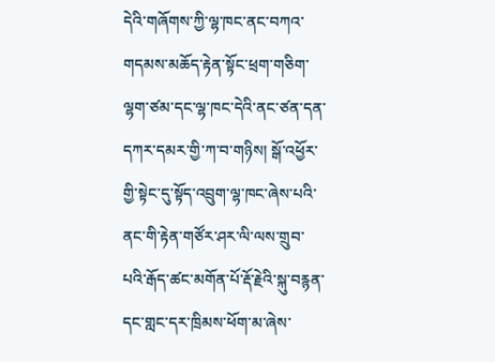དེའི་གཞོགས་ཀྱི་ལྷ་ཁང་ནང་བཀའ་གདམས་མཆོད་རྟེན་སྟོང་ཕྲག་གཅིག་ལྷག་ཙམ་དང་ལྷ་ཁང་དེའི་ནང་ཙན་དན་དཀར་དམར་གྱི་ཀ་བ་གཉིས། སྒོ་འཕྱོར་གྱི་སྟེང་དུ་སྟོད་འབྲུག་ལྷ་ཁང་ཞེས་པའི་ནང་གི་རྟེན་གཙོར་ཤར་ལི་ལས་གྲུབ་པའི་རྒོད་ཚང་མགོན་པོ་རྡོ་རྗེའི་སྐུ་བརྙན་དང་གླང་དར་ཁྲིམས་ཕོག་མ་ཞེས་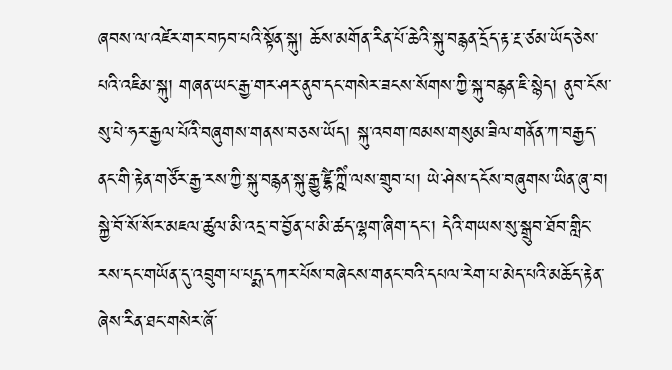ཞབས་ལ་འཛེར་གར་བཏབ་པའི་སྟོན་སྐུ། ཆོས་མགོན་རིན་པོ་ཆེའི་སྐུ་བརྙན་དྲོད་རྟ་རྔ་ཙམ་ཡོད་ཅེས་པའི་འཇིམ་སྐུ། གཞན་ཡང་རྒྱ་གར་ཤར་ནུབ་དང་གསེར་ཟངས་སོགས་ཀྱི་སྐུ་བརྙན་ཇི་སྙེད། ནུབ་ངོས་སུ་པེ་ཧར་རྒྱལ་པོའི་བཞུགས་གནས་བཅས་ཡོད། སྐུ་འབག་ཁམས་གསུམ་ཟིལ་གནོན་ཀ་བརྒྱད་ནང་གི་རྟེན་གཙོར་རྒྱ་རས་ཀྱི་སྐུ་བརྙན་སྐུ་རྒྱུ་ཛྷཻ་ཀྵིཾ་ལས་གྲུབ་པ། ཡེ་ཤེས་དངོས་བཞུགས་ཡིན་ཞུ་བ། སྐྱེ་བོ་སོ་སོར་མཇལ་ཚུལ་མི་འདྲ་བ་བྱོན་པ་མི་ཚད་ལྷག་ཞིག་དང་། དེའི་གཡས་སུ་སྒྲུབ་ཐོབ་གླིང་རས་དང་གཡོན་དུ་འབྲུག་པ་པདྨ་དཀར་པོས་བཞེངས་གནང་བའི་དཔལ་རེག་པ་མེད་པའི་མཆོད་རྟེན་ཞེས་རིན་ཐང་གསེར་ཞོ་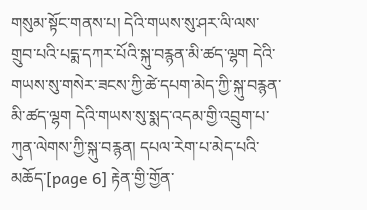གསུམ་སྟོང་གནས་པ། དེའི་གཡས་སུ་ཤར་ལི་ལས་གྲུབ་པའི་པདྨ་དཀར་པོའི་སྐུ་བརྙན་མི་ཚད་ལྷག དེའི་གཡས་སུ་གསེར་ཟངས་ཀྱི་ཚེ་དཔག་མེད་ཀྱི་སྐུ་བརྙན་མི་ཚད་ལྷག དེའི་གཡས་སུ་སྨད་འདམ་གྱི་འབྲུག་པ་ཀུན་ལེགས་ཀྱི་སྐུ་བརྙན། དཔལ་རེག་པ་མེད་པའི་མཆོད་[page 6] རྟེན་གྱི་གྱོན་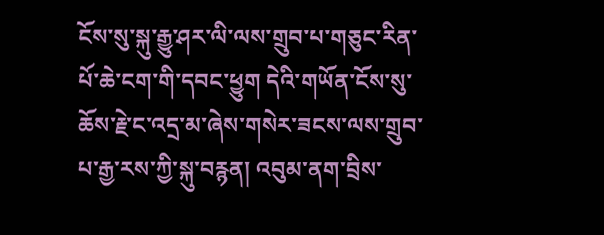ངོས་སུ་སྐུ་རྒྱུ་ཤར་ལི་ལས་གྲུབ་པ་གཅུང་རིན་པོ་ཆེ་ངག་གི་དབང་ཕྱུག དེའི་གཡོན་ངོས་སུ་ཆོས་རྗེ་ང་འདྲ་མ་ཞེས་གསེར་ཟངས་ལས་གྲུབ་པ་རྒྱ་རས་ཀྱི་སྐུ་བརྙན། འབུམ་ནག་བྲིས་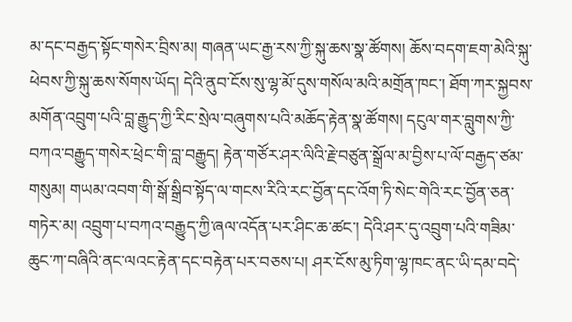མ་དང་བརྒྱད་སྟོང་གསེར་བྲིས་མ། གཞན་ཡང་རྒྱ་རས་ཀྱི་སྐུ་ཆས་སྣ་ཚོགས། ཆོས་བདག་ཇག་མེའི་སྐུ་ཕེབས་ཀྱི་སྐུ་ཆས་སོགས་ཡོད། དེའི་ནུབ་ངོས་སུ་ལྷ་མོ་དུས་གསོལ་མའི་མགྲོན་ཁང་། ཐོག་ཀར་སྐྱབས་མགོན་འབྲུག་པའི་བླ་རྒྱུད་ཀྱི་རིང་སྲེལ་བཞུགས་པའི་མཆོད་རྟེན་སྣ་ཚོགས། དངུལ་གར་བླུགས་ཀྱི་བཀའ་བརྒྱུད་གསེར་ཕྲེང་གི་བླ་བརྒྱུད། རྟེན་གཙོར་ཤར་ལིའི་རྗེ་བཙུན་སྒྲོལ་མ་བྱིས་པ་ལོ་བརྒྱད་ཙམ་གསུམ། གཡམ་འབག་གི་སྒོ་སྒྲིབ་སྟོད་ལ་གངས་རིའི་རང་བྱོན་དང་འོག་ཏི་སེང་གེའི་རང་བྱོན་ཅན་གཏེར་མ། འབྲུག་པ་བཀའ་བརྒྱུད་ཀྱི་ཞལ་འདོན་པར་ཤིང་ཆ་ཚང་། དེའི་ཤར་དུ་འབྲུག་པའི་གཟིམ་ཆུང་ཀ་བཞིའི་ནང་ལའང་རྟེན་དང་བརྟེན་པར་བཅས་པ། ཤར་ངོས་མུ་ཏིག་ལྷ་ཁང་ནང་ཡི་དམ་བདེ་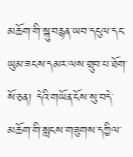མཆོག་གི་སྐུ་བརྙན་ཡབ་དངུལ་དང་ཡུམ་ཟངས་དམར་ལས་གྲུབ་པ་ཐོག་སོ་ཅན། དེའི་གཡོན་ངོས་སུ་བདེ་མཆོག་གི་སླངས་གཟུགས་དཀྱིལ་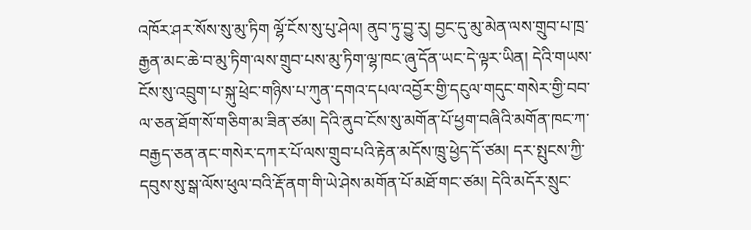འཁོར་ཤར་སོས་སུ་མུ་ཏིག ལྷོ་ངོས་སུ་པུ་ཤེལ། ནུབ་ཏུ་བྱུ་རུ། བྱང་དུ་མུ་མེན་ལས་གྲུབ་པ་ཁྲ་རྒྱན་མང་ཆེ་བ་མུ་ཏིག་ལས་གྲུབ་པས་མུ་ཏིག་ལྷ་ཁང་ཞུ་དོན་ཡང་དེ་ལྟར་ཡིན། དེའི་གཡས་ངོས་སུ་འབྲུག་པ་སྐུ་ཕྲེང་གཉིས་པ་ཀུན་དགའ་དཔལ་འབྱོར་གྱི་དངུལ་གདུང་གསེར་གྱི་བབ་ལ་ཅན་ཐོག་སོ་གཅིག་མ་ཟིན་ཙམ། དེའི་ནུབ་ངོས་སུ་མགོན་པོ་ཕྱག་བཞིའི་མགོན་ཁང་ཀ་བརྒྱད་ཅན་ནང་གསེར་དཀར་པོ་ལས་གྲུབ་པའི་རྟེན་མདོས་ཁྲུ་ཕྱེད་དོ་ཙམ། དར་སྤུངས་ཀྱི་དབུས་སུ་སྒ་ལོས་ཕུལ་བའི་རྡོ་ནག་གི་ཡེ་ཤེས་མགོན་པོ་མཐོ་གང་ཙམ། དེའི་མདོར་སྲུང་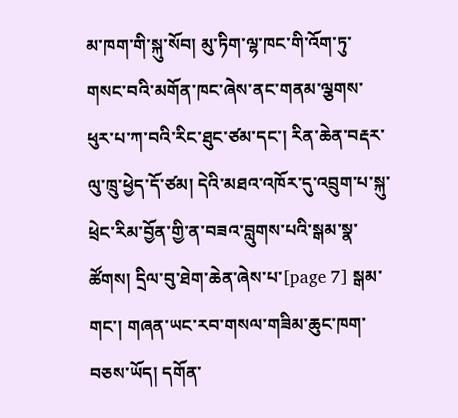མ་ཁག་གི་སྐུ་སོབ། མུ་ཏིག་ལྷ་ཁང་གི་འོག་ཏུ་གསང་བའི་མགོན་ཁང་ཞེས་ནང་གནམ་ལྕགས་ཕུར་པ་ཀ་བའི་རིང་ཐུང་ཙམ་དང་། རིན་ཆེན་བརྡར་ལུ་ཁྲུ་ཕྱེད་དོ་ཙམ། དེའི་མཐའ་འཁོར་དུ་འབྲུག་པ་སྐུ་ཕྲེང་རིམ་བྱོན་གྱི་ན་བཟའ་བླུགས་པའི་སྒམ་སྣ་ཚོགས། དྲིལ་བུ་ཐེག་ཆེན་ཞེས་པ་[page 7] སྒམ་གང་། གཞན་ཡང་རབ་གསལ་གཟིམ་ཆུང་ཁག་བཅས་ཡོད། དགོན་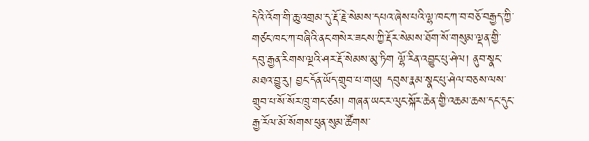དེའི་འོག་གི་ཆུ་འགྲམ་དུ་རྡོ་རྗེ་སེམས་དཔའ་ཞེས་པའི་ལྷ་ཁང་ཀ་བ་བཅོ་བརྒྱད་ཀྱི་གཙང་ཁང་ཀ་བཞིའི་ནང་གསེར་ཟངས་ཀྱི་རྡོར་སེམས་ཐོག་སོ་གསུམ་ལྡན་གྱི་དབུ་རྒྱན་རིགས་ལྔའི་ཤར་རྡོ་སེམས་མུ་ཏིག ལྷོ་རིན་འབྱུང་པུ་ཤེལ། ནུབ་སྣང་མཐའ་བྱུ་རུ། བྱང་དོན་ཡོད་གྲུབ་པ་གཡུ། དབུས་རྣམ་སྣང་པུ་ཤེལ་བཅས་ལས་གྲུབ་པ་སོ་སོར་ཁྲུ་གང་ཙམ། གཞན་ཡང་ར་ལུང་སྐོར་ཆེན་གྱི་འཆམ་ཆས་དང་དུང་རྒྱ་རོལ་མོ་སོགས་ཕུན་སུམ་ཚོགས་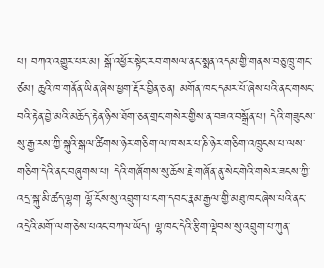པ། བཀའ་འགྱུར་པར་མ། སྒོ་འཕྱོར་སྟེང་རབ་གསལ་ནང་སྨན་འདམ་གྱི་གནས་བཅུ་ཁྲུ་གང་ཙམ། ཆུའི་ཁ་གནོན་ཡིན་ཞེས་ཕྱག་རྡོར་བྱིན་ཅན། མགོན་ཁང་དམར་པོ་ཞེས་པའི་ནང་གསང་བའི་རྟེན་བྱེ་མའི་མཆོད་རྟེན་ཉིས་ཐོག་ཅན་གྲང་གསེར་གྱིས་ན་བཟའ་བསྒྲོན་པ། དེའི་གཟུངས་སུ་རྒྱ་རས་ཀྱི་སྐུའི་སྒལ་ཚིགས་ཉེར་གཅིག་ལ་ཁ་སར་པ་ཎི་ཉེར་གཅིག་འཁྲུངས་པ་ལས་གཅིག་དེའི་ནང་བཞུགས་པ། དེའི་གཞོགས་སུ་ཆོས་རྗེ་གཞོན་ནུ་སེང་གེའི་གསེར་ཟངས་ཀྱི་འདྲ་སྐུ་མི་ཚད་ལྷག ལྷོ་ངོས་སུ་འབྲུག་པ་ངག་དབང་རྣམ་རྒྱལ་གྱི་མཐུ་ཁང་ཞེས་པའི་ནང་འདྲེའི་མགོ་ལག་ཅེས་པའང་བཀལ་ཡོད། ལྷ་ཁང་དེའི་རྩིག་ལྡེབས་སུ་འབྲུག་པ་ཀུན་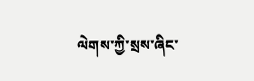ལེགས་ཀྱི་སྲས་ཞིང་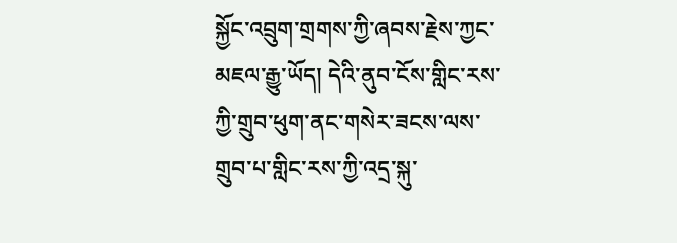སྐྱོང་འབྲུག་གྲགས་ཀྱི་ཞབས་རྗེས་ཀྱང་མཇལ་རྒྱུ་ཡོད། དེའི་ནུབ་ངོས་གླིང་རས་ཀྱི་གྲུབ་ཕུག་ནང་གསེར་ཟངས་ལས་གྲུབ་པ་གླིང་རས་ཀྱི་འདྲ་སྐུ་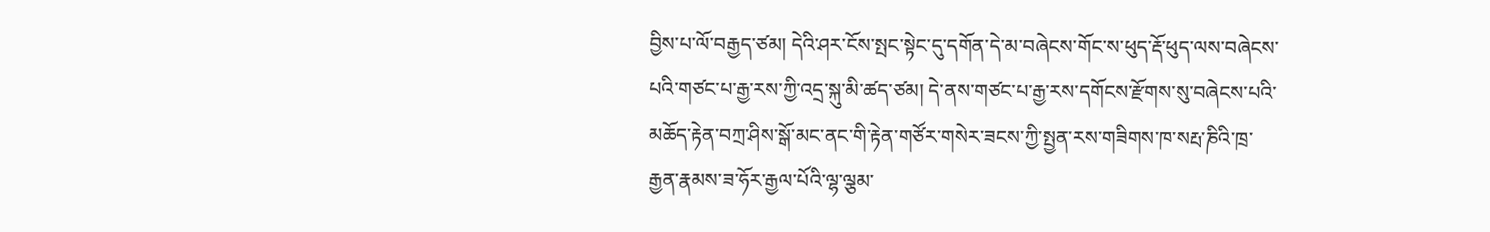བྱིས་པ་ལོ་བརྒྱད་ཙམ། དེའི་ཤར་ངོས་སྤང་སྟེང་དུ་དགོན་དེ་མ་བཞེངས་གོང་ས་ཕུད་རྡོ་ཕུད་ལས་བཞེངས་པའི་གཙང་པ་རྒྱ་རས་ཀྱི་འདྲ་སྐུ་མི་ཚད་ཙམ། དེ་ནས་གཙང་པ་རྒྱ་རས་དགོངས་རྫོགས་སུ་བཞེངས་པའི་མཆོད་རྟེན་བཀྲ་ཤིས་སྒོ་མང་ནང་གི་རྟེན་གཙོར་གསེར་ཟངས་ཀྱི་སྤྱན་རས་གཟིགས་ཁ་སརྤ་ཎིའི་ཁྲ་རྒྱན་རྣམས་ཟ་ཧོར་རྒྱལ་པོའི་ལྷ་ལྕམ་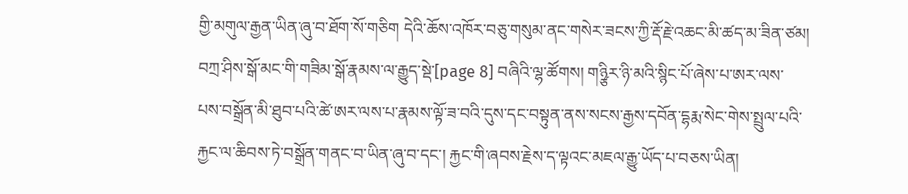གྱི་མགུལ་རྒྱན་ཡིན་ཞུ་བ་ཐོག་སོ་གཅིག དེའི་ཆོས་འཁོར་བཅུ་གསུམ་ནང་གསེར་ཟངས་ཀྱི་རྡོ་རྗེ་འཆང་མི་ཚད་མ་ཟིན་ཙམ། བཀྲ་ཤིས་སྒོ་མང་གི་གཟིམ་སྒོ་རྣམས་ལ་རྒྱུད་སྡེ་[page 8] བཞིའི་ལྷ་ཚོགས། གཉྩིར་ཉི་མའི་སྙིང་པོ་ཞེས་པ་ཨར་ལས་པས་བསྒྲོན་མི་ཐུབ་པའི་ཚེ་ཨར་ལས་པ་རྣམས་ལྟོ་ཟ་བའི་དུས་དང་བསྟུན་ནས་སངས་རྒྱས་དབོན་དྷརྨ་སེང་གེས་སྤྲུལ་པའི་རྐྱང་ལ་ཆིབས་ཏེ་བསྒྲོན་གནང་བ་ཡིན་ཞུ་བ་དང་། རྐྱང་གི་ཞབས་རྗེས་ད་ལྟའང་མཇལ་རྒྱུ་ཡོད་པ་བཅས་ཡིན།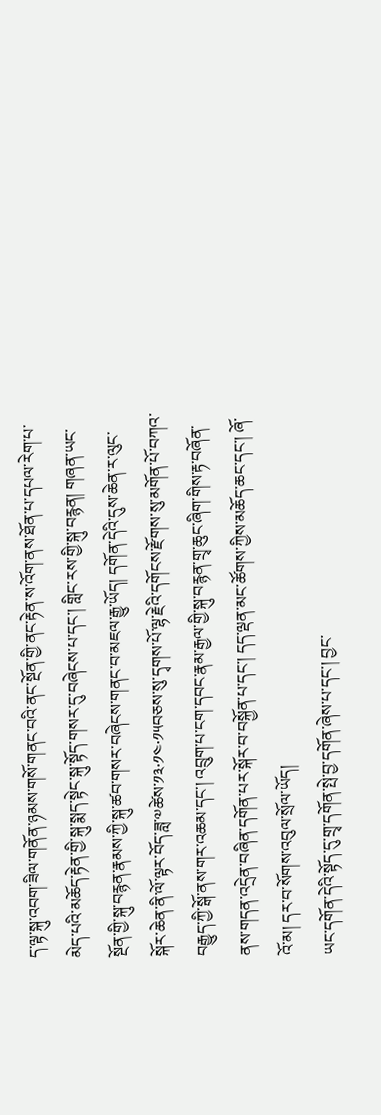ད་ལྟ་སྐུ་འབག་ཟིལ་གནོན་ཉམས་གསོ་གནང་བའི་ནང་སྔོན་གྱི་ནང་རྟེན་ས་འོག་ནས་ཐོན་པ་དཔལ་རེག་པ་མེད་པའི་མཆོད་རྟེན་གྱི་སྐུ་སྨད་སྟེང་སྐུ་སྟོད་གསར་དུ་བཞེངས་པ་དང་། གླིང་རས་གྱི་སྐུ་བརྙན། གཞན་ཡང་སྔོན་གྱི་སྐུ་བརྙན་རྣམས་ཀྱི་སྐུ་ཚབ་གསར་བཞེངས་གནང་བ་མཇལ་རྒྱུ་ཡོད། དགོན་དེའི་དུས་ཆེན་ར་ལུང་སྐོར་ཆེན་ནི་ལོ་ལྟར་བོད་ཟླ་༧ཚེས་༡༣·༡༤·༡༥བཅས་སུ་དྭགས་པོ་ལྷ་རྗེའི་དགོངས་རྫོགས་སུ་མགོན་པོ་བཀའ་བརྒྱུད་ཀྱི་སྒོ་ནས་གར་འཆམ་དང་། འབྲུག་པ་ངག་དབང་རྣམ་རྒྱལ་གྱི་སྐུ་བརྙན་གྲྭ་ཆུང་ཞིག་གིས་རྟ་བཞོན་ནས་གདན་འདྲེན་བཞིན་དགོན་པར་སྐོར་བ་བསྐྱོན་པ་དང་། དད་ལྡན་མང་ཚོགས་ཀྱིས་མཆོད་ཆང་དང་། ཞོ་འོ་མ། དར་བ་སོགས་འབུལ་སྲོལ་ཡོད།
ཡང་དགོན་དེའི་སྟོད་དུ་གྲྭ་དགོན་སྤེ་བྱ་དགོན་ཞེས་པ་དང་། བྱང་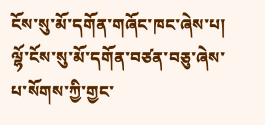ངོས་སུ་མོ་དགོན་གཞོང་ཁང་ཞེས་པ། ལྷོ་ངོས་སུ་མོ་དགོན་བཙན་བཅུ་ཞེས་པ་སོགས་ཀྱི་གྱང་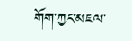གོག་ཀྱང་མཇལ་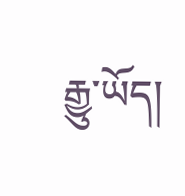རྒྱུ་ཡོད།